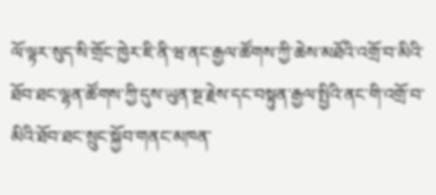ལོ་ལྟར་སུད་སི་གྲོང་ཁྱེར་ཇི་ནི་ཝ་ནང་རྒྱལ་ཚོགས་ཀྱི་ཆེས་མཐོའི་འགྲོ་བ་མིའི་ཐོབ་ཐང་ལྷན་ཚོགས་ཀྱི་དུས་ཡུན་སྔ་རྗེས་དང་བསྟུན་རྒྱལ་སྤྱིའི་ནང་གི་འགྲོ་བ་མིའི་ཐོབ་ཐང་སྲུང་སྐྱོབ་གནང་མཁན་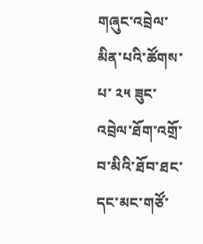གཞུང་འབྲེལ་མིན་པའི་ཚོགས་པ་ ༢༥ ཟུང་འབྲེལ་ཐོག་འགྲོ་བ་མིའི་ཐོབ་ཐང་དང་མང་གཙོ་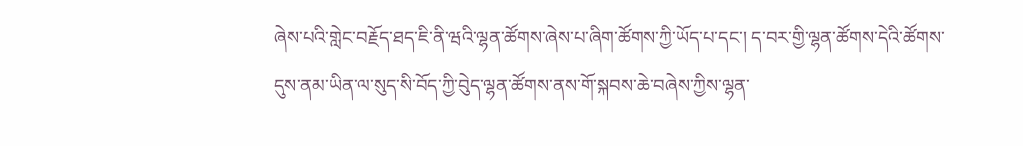ཞེས་པའི་གླེང་བརྗོད་ཐད་ཇི་ནི་ཝའི་ལྷན་ཚོགས་ཞེས་པ་ཞིག་ཚོགས་ཀྱི་ཡོད་པ་དང་། ད་བར་གྱི་ལྷན་ཚོགས་དེའི་ཚོགས་དུས་ནམ་ཡིན་ལ་སུད་སི་བོད་ཀྱི་བེུད་ལྷན་ཚོགས་ནས་གོ་སྐབས་ཆེ་བཞེས་ཀྱིས་ལྷན་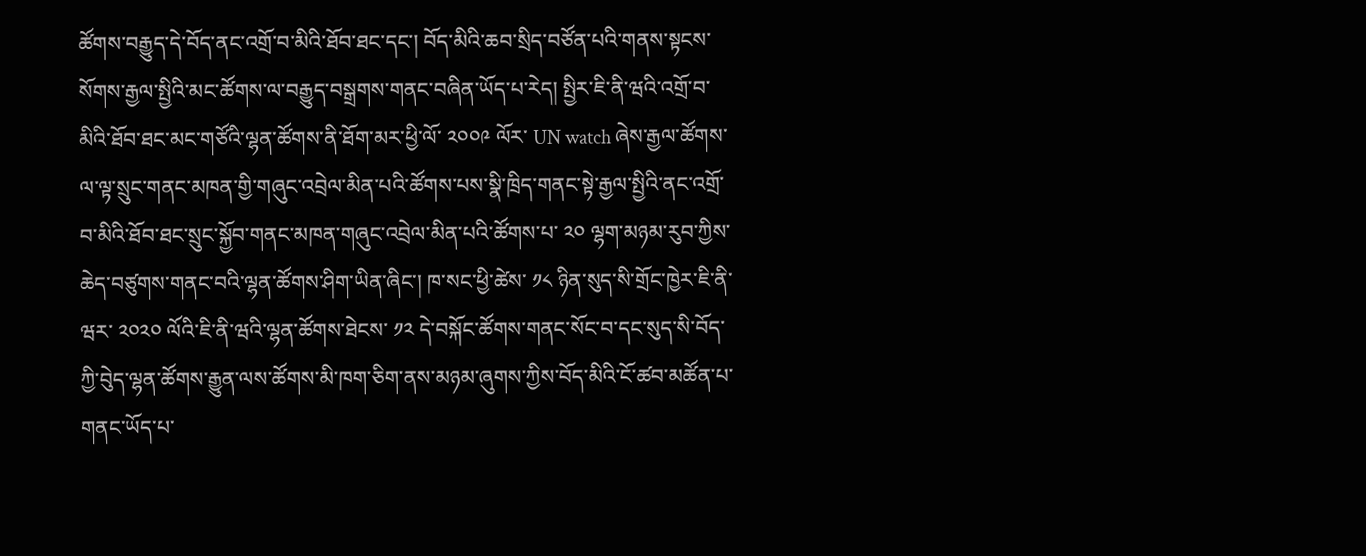ཚོགས་བརྒྱུད་དེ་བོད་ནང་འགྲོ་བ་མིའི་ཐོབ་ཐང་དང་། བོད་མིའི་ཆབ་སྲིད་བཙོན་པའི་གནས་སྟངས་སོགས་རྒྱལ་སྤྱིའི་མང་ཚོགས་ལ་བརྒྱུད་བསྒྲགས་གནང་བཞིན་ཡོད་པ་རེད། སྤྱིར་ཇི་ནི་ཝའི་འགྲོ་བ་མིའི་ཐོབ་ཐང་མང་གཙོའི་ལྷན་ཚོགས་ནི་ཐོག་མར་ཕྱི་ལོ་ ༢༠༠༩ ལོར་ UN watch ཞེས་རྒྱལ་ཚོགས་ལ་ལྟ་སྲུང་གནང་མཁན་གྱི་གཞུང་འབྲེལ་མིན་པའི་ཚོགས་པས་སྣི་ཁྲིད་གནང་སྟེ་རྒྱལ་སྤྱིའི་ནང་འགྲོ་བ་མིའི་ཐོབ་ཐང་སྲུང་སྐྱོབ་གནང་མཁན་གཞུང་འབྲེལ་མིན་པའི་ཚོགས་པ་ ༢༠ ལྷག་མཉམ་རུབ་ཀྱིས་ཆེད་བཙུགས་གནང་བའི་ལྷན་ཚོགས་ཤིག་ཡིན་ཞིང་། ཁ་སང་ཕྱི་ཚེས་ ༡༨ ཉིན་སུད་སི་གྲོང་ཁྱེར་ཇི་ནི་ཝར་ ༢༠༢༠ ལོའི་ཇི་ནི་ཝའི་ལྷན་ཚོགས་ཐེངས་ ༡༢ དེ་བསྐོང་ཚོགས་གནང་སོང་བ་དང་སུད་སི་བོད་ཀྱི་བེུད་ལྷན་ཚོགས་རྒྱུན་ལས་ཚོགས་མི་ཁག་ཅིག་ནས་མཉམ་ཞུགས་ཀྱིས་བོད་མིའི་ངོ་ཚབ་མཚོན་པ་གནང་ཡོད་པ་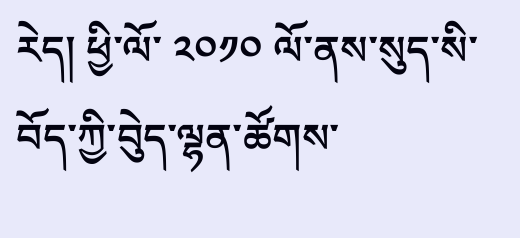རེད། ཕྱི་ལོ་ ༢༠༡༠ ལོ་ནས་སུད་སི་བོད་ཀྱི་བེུད་ལྷན་ཚོགས་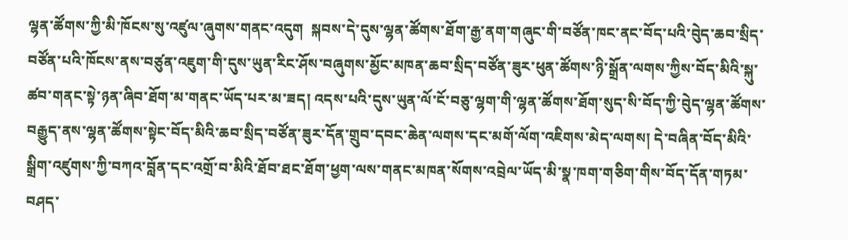ལྷན་ཚོགས་ཀྱི་མི་ཁོངས་སུ་འཛུལ་ཞུགས་གནང་འདུག  སྐབས་དེ་དུས་ལྷན་ཚོགས་ཐོག་རྒྱ་ནག་གཞུང་གི་བཙོན་ཁང་ནང་བོད་པའི་བེུད་ཆབ་སྲིད་བཙོན་པའི་ཁོངས་ནས་བཙུན་འཇུག་གི་དུས་ཡུན་རིང་ཤོས་བཞུགས་མྱོང་མཁན་ཆབ་སྲིད་བཙོན་ཟུར་ཕུན་ཚོགས་ཉི་སྒྲོན་ལགས་ཀྱིས་བོད་མིའི་སྐུ་ཚབ་གནང་སྟེ་ཉན་ཞིབ་ཐོག་མ་གནང་ཡོད་པར་མ་ཟད། འདས་པའི་དུས་ཡུན་ལོ་ངོ་བཅུ་ལྷག་གི་ལྷན་ཚོགས་ཐོག་སུད་སི་བོད་ཀྱི་བེུད་ལྷན་ཚོགས་བརྒྱུད་ནས་ལྷན་ཚོགས་སྟེང་བོད་མིའི་ཆབ་སྲིད་བཙོན་ཟུར་དོན་གྲུབ་དབང་ཆེན་ལགས་དང་མགོ་ལོག་འཇིགས་མེད་ལགས། དེ་བཞིན་བོད་མིའི་སྒྲིག་འཛུགས་ཀྱི་བཀའ་བློན་དང་འགྲོ་བ་མིའི་ཐོབ་ཐང་ཐོག་ཕྱག་ལས་གནང་མཁན་སོགས་འབྲེལ་ཡོད་མི་སྣ་ཁག་གཅིག་གིས་བོད་དོན་གཏམ་བཤད་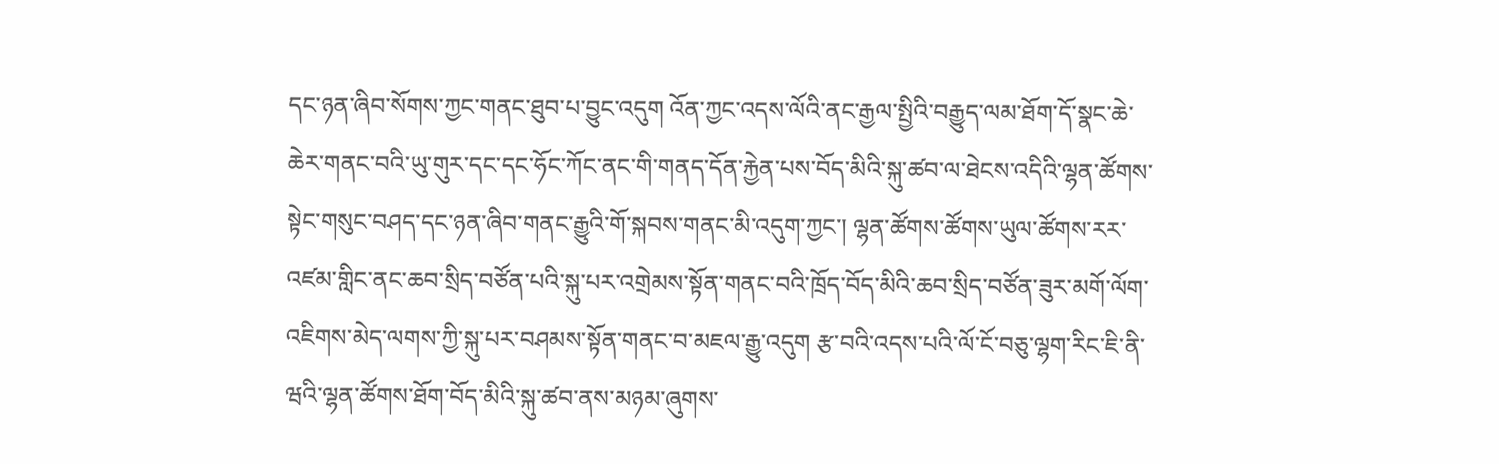དང་ཉན་ཞིབ་སོགས་ཀྱང་གནང་ཐུབ་པ་བྱུང་འདུག འོན་ཀྱང་འདས་ལོའི་ནང་རྒྱལ་སྤྱིའི་བརྒྱུད་ལམ་ཐོག་དོ་སྣང་ཆེ་ཆེར་གནང་བའི་ཡུ་གུར་དང་དང་ཧོང་ཀོང་ནང་གི་གནད་དོན་རྐྱེན་པས་བོད་མིའི་སྐུ་ཚབ་ལ་ཐེངས་འདིའི་ལྷན་ཚོགས་སྟེང་གསུང་བཤད་དང་ཉན་ཞིབ་གནང་རྒྱུའི་གོ་སྐབས་གནང་མི་འདུག་ཀྱང་། ལྷན་ཚོགས་ཚོགས་ཡུལ་ཚོགས་རར་འཛམ་གླིང་ནང་ཆབ་སྲིད་བཙོན་པའི་སྐུ་པར་འགྲེམས་སྟོན་གནང་བའི་ཁྲོད་བོད་མིའི་ཆབ་སྲིད་བཙོན་ཟུར་མགོ་ལོག་འཇིགས་མེད་ལགས་ཀྱི་སྐུ་པར་བཤམས་སྟོན་གནང་བ་མཇལ་རྒྱུ་འདུག རྩ་བའི་འདས་པའི་ལོ་ངོ་བཅུ་ལྷག་རིང་ཇི་ནི་ཝའི་ལྷན་ཚོགས་ཐོག་བོད་མིའི་སྐུ་ཚབ་ནས་མཉམ་ཞུགས་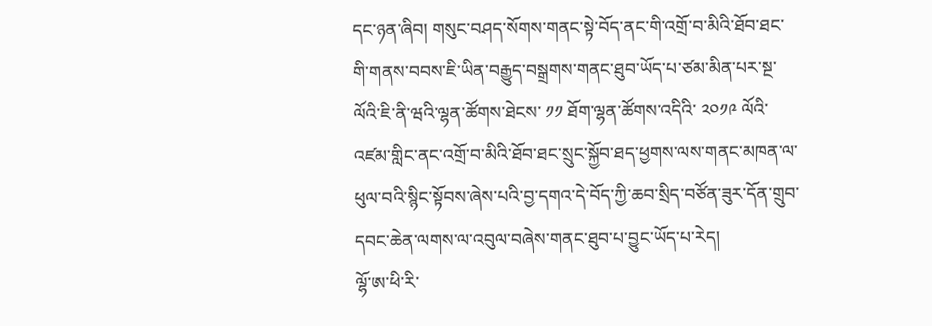དང་ཉན་ཞིབ། གསུང་བཤད་སོགས་གནང་སྟེ་བོད་ནང་གི་འགྲོ་བ་མིའི་ཐོབ་ཐང་གི་གནས་བབས་ཇི་ཡིན་བརྒྱུད་བསྒྲགས་གནང་ཐུབ་ཡོད་པ་ཙམ་མིན་པར་སྔ་ལོའི་ཇི་ནི་ཝའི་ལྷན་ཚོགས་ཐེངས་ ༡༡ ཐོག་ལྷན་ཚོགས་འདིའི་ ༢༠༡༩ ལོའི་འཛམ་གླིང་ནང་འགྲོ་བ་མིའི་ཐོབ་ཐང་སྲུང་སྐྱོབ་ཐད་ཕྱགས་ལས་གནང་མཁན་ལ་ཕུལ་བའི་སྙིང་སྟོབས་ཞེས་པའི་བྱ་དགའ་དེ་བོད་ཀྱི་ཆབ་སྲིད་བཙོན་ཟུར་དོན་གྲུབ་དབང་ཆེན་ལགས་ལ་འབུལ་བཞེས་གནང་ཐུབ་པ་བྱུང་ཡོད་པ་རེད།
ལྷོ་ཨ་ཕི་རི་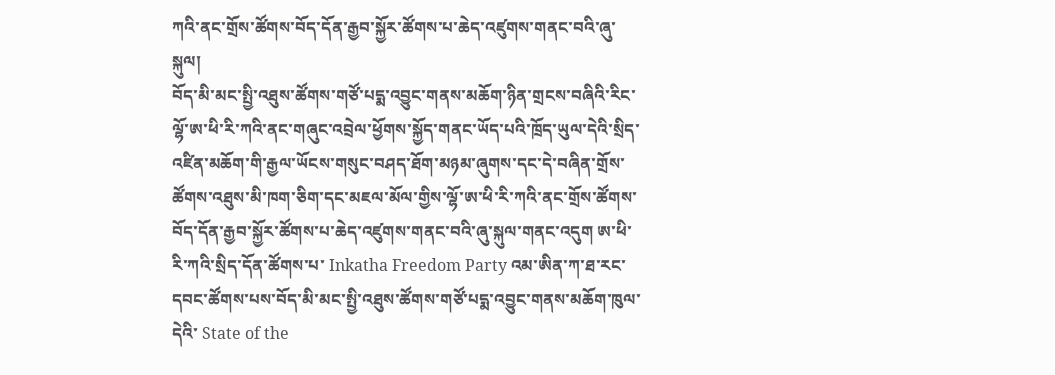ཀའི་ནང་གྲོས་ཚོགས་བོད་དོན་རྒྱབ་སྐྱོར་ཚོགས་པ་ཆེད་འཛུགས་གནང་བའི་ཞུ་སྐུལ།
བོད་མི་མང་སྤྱི་འཐུས་ཚོགས་གཙོ་པདྨ་འབྱུང་གནས་མཆོག་ཉིན་གྲངས་བཞིའི་རིང་ལྷོ་ཨ་ཕི་རི་ཀའི་ནང་གཞུང་འབྲེལ་ཕྱོགས་སྐྱོད་གནང་ཡོད་པའི་ཁྲོད་ཡུལ་དེའི་སྲིད་འཛིན་མཆོག་གི་རྒྱལ་ཡོངས་གསུང་བཤད་ཐོག་མཉམ་ཞུགས་དང་དེ་བཞིན་གྲོས་ཚོགས་འཐུས་མི་ཁག་ཅིག་དང་མཇལ་མོལ་གྱིས་ལྷོ་ཨ་ཕི་རི་ཀའི་ནང་གྲོས་ཚོགས་བོད་དོན་རྒྱབ་སྐྱོར་ཚོགས་པ་ཆེད་འཛུགས་གནང་བའི་ཞུ་སྐུལ་གནང་འདུག ཨ་ཕི་རི་ཀའི་སྲིད་དོན་ཚོགས་པ་ Inkatha Freedom Party འམ་ཨིན་ཀ་ཐ་རང་དབང་ཚོགས་པས་བོད་མི་མང་སྤྱི་འཐུས་ཚོགས་གཙོ་པདྨ་འབྱུང་གནས་མཆོག་ཁུལ་དེའི་ State of the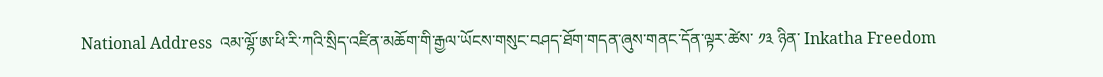National Address  འམ་ལྷོ་ཨ་ཕི་རི་ཀའི་སྲིད་འཛིན་མཆོག་གི་རྒྱལ་ཡོངས་གསུང་བཤད་ཐོག་གདན་ཞུས་གནང་དོན་ལྟར་ཚེས་ ༡༣ ཉིན་ Inkatha Freedom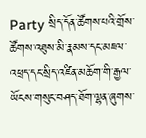Party སྲིད་དོན་ཚོགས་པའི་གྲོས་ཚོགས་འཐུས་མི་རྣམས་དང་མཇལ་འཕྲད་དང་སྲིད་འཛིན་མཆོག་གི་རྒྱལ་ཡོངས་གསུང་བཤད་ཐོག་ལྷན་ཞུགས་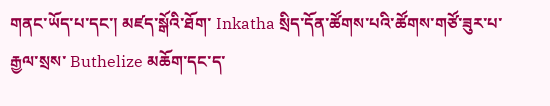གནང་ཡོད་པ་དང་། མཛད་སྒོའི་ཐོག་ Inkatha སྲིད་དོན་ཚོགས་པའི་ཚོགས་གཙོ་ཟུར་པ་རྒྱལ་སྲས་ Buthelize མཆོག་དང་ད་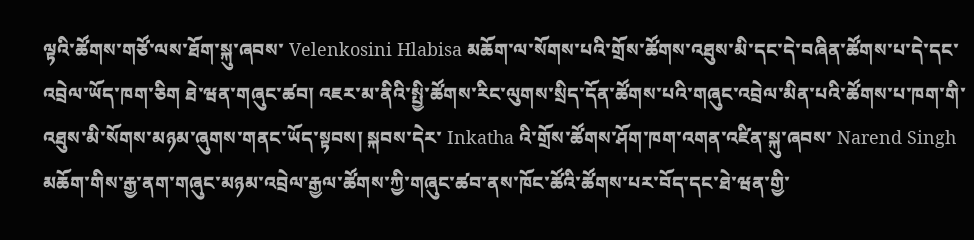ལྟའི་ཚོགས་གཙོ་ལས་ཐོག་སྐུ་ཞབས་ Velenkosini Hlabisa མཆོག་ལ་སོགས་པའི་གྲོས་ཚོགས་འཐུས་མི་དང་དེ་བཞིན་ཚོགས་པ་དེ་དང་འབྲེལ་ཡོད་ཁག་ཅིག ཐེ་ཝན་གཞུང་ཚབ། འཇར་མ་ནིའི་སྤྱི་ཚོགས་རིང་ལུགས་སྲིད་དོན་ཚོགས་པའི་གཞུང་འབྲེལ་མིན་པའི་ཚོགས་པ་ཁག་གི་འཐུས་མི་སོགས་མཉམ་ཞུགས་གནང་ཡོད་སྟབས། སྐབས་དེར་ Inkatha འི་གྲོས་ཚོགས་ཤོག་ཁག་འགན་འཛིན་སྐུ་ཞབས་ Narend Singh མཆོག་གིས་རྒྱ་ནག་གཞུང་མཉམ་འབྲེལ་རྒྱལ་ཚོགས་ཀྱི་གཞུང་ཚབ་ནས་ཁོང་ཚོའི་ཚོགས་པར་བོད་དང་ཐེ་ཝན་གྱི་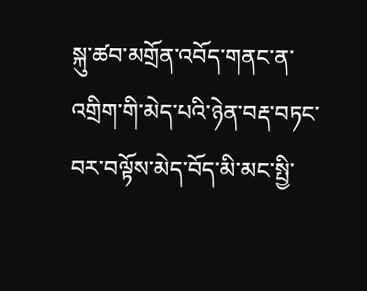སྐུ་ཚབ་མགྲོན་འབོད་གནང་ན་འགྲིག་གི་མེད་པའི་ཉེན་བརྡ་བཏང་བར་བལྟོས་མེད་བོད་མི་མང་སྤྱི་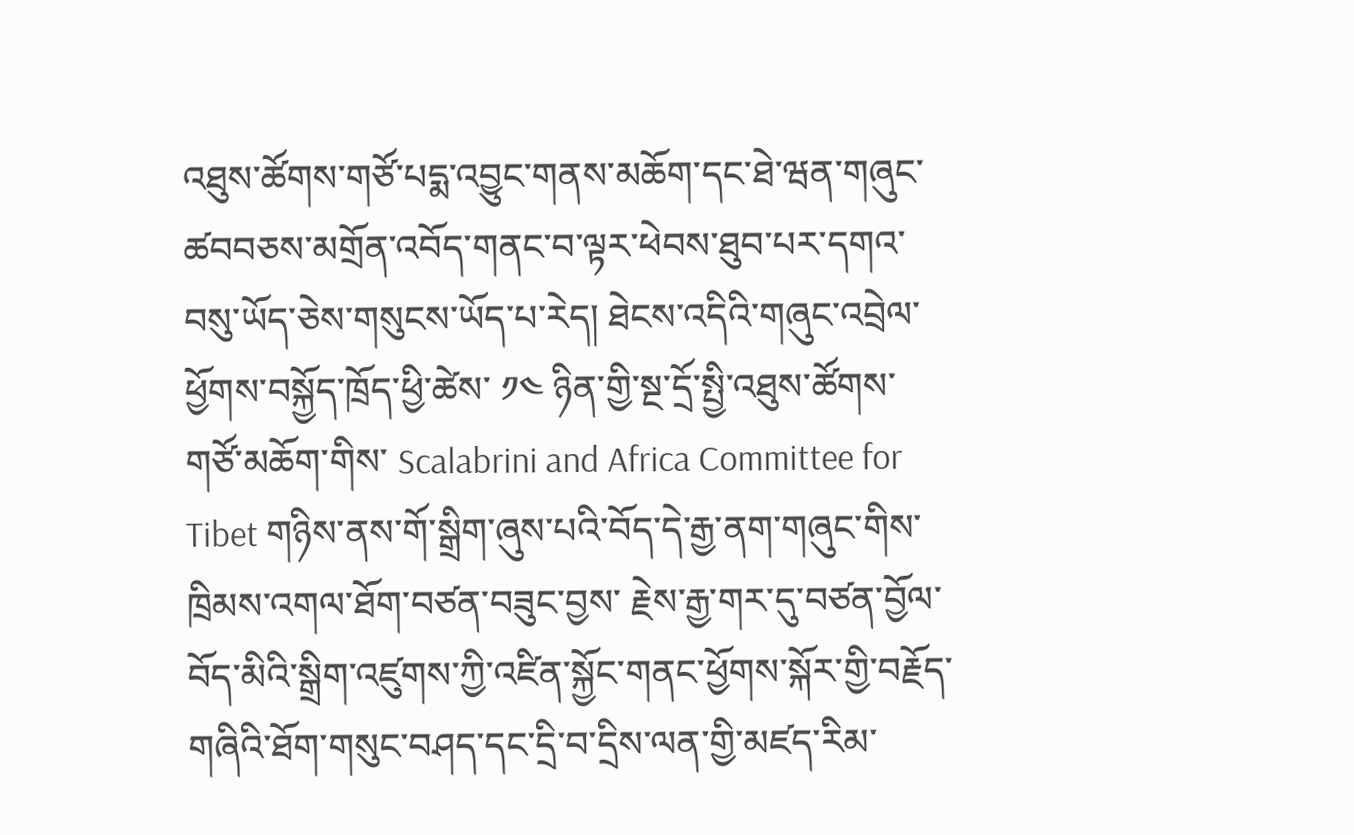འཐུས་ཚོགས་གཙོ་པདྨ་འབྱུང་གནས་མཆོག་དང་ཐེ་ཝན་གཞུང་ཚབབཅས་མགྲོན་འབོད་གནང་བ་ལྟར་ཕེབས་ཐུབ་པར་དགའ་བསུ་ཡོད་ཅེས་གསུངས་ཡོད་པ་རེད། ཐེངས་འདིའི་གཞུང་འབྲེལ་ཕྱོགས་བསྐྱོད་ཁྲོད་ཕྱི་ཚེས་ ༡༤ ཉིན་གྱི་སྔ་དྲོ་སྤྱི་འཐུས་ཚོགས་གཙོ་མཆོག་གིས་ Scalabrini and Africa Committee for Tibet གཉིས་ནས་གོ་སྒྲིག་ཞུས་པའི་བོད་དེ་རྒྱ་ནག་གཞུང་གིས་ཁྲིམས་འགལ་ཐོག་བཙན་བཟུང་བྱས་ རྗེས་རྒྱ་གར་དུ་བཙན་བྱོལ་བོད་མིའི་སྒྲིག་འཛུགས་ཀྱི་འཛིན་སྐྱོང་གནང་ཕྱོགས་སྐོར་གྱི་བརྗོད་གཞིའི་ཐོག་གསུང་བཤད་དང་དྲི་བ་དྲིས་ལན་གྱི་མཛད་རིམ་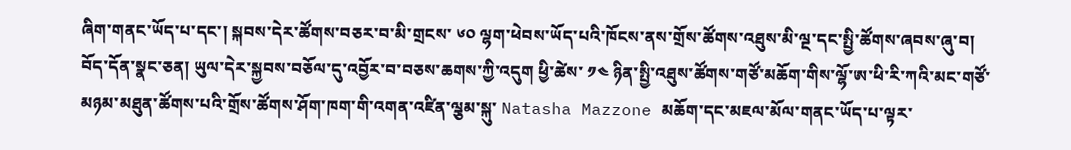ཞིག་གནང་ཡོད་པ་དང་། སྐབས་དེར་ཚོགས་བཅར་བ་མི་གྲངས་ ༦༠ ལྷག་ཕེབས་ཡོད་པའི་ཁོངས་ནས་གྲོས་ཚོགས་འཐུས་མི་ལྔ་དང་སྤྱི་ཚོགས་ཞབས་ཞུ་བ། བོད་དོན་སྣང་ཅན། ཡུལ་དེར་སྐྱབས་བཅོལ་དུ་འབྱོར་བ་བཅས་ཆགས་ཀྱི་འདུག ཕྱི་ཚེས་ ༡༤ ཉིན་སྤྱི་འཐུས་ཚོགས་གཙོ་མཆོག་གིས་ལྷོ་ཨ་ཕི་རི་ཀའི་མང་གཙོ་མཉམ་མཐུན་ཚོགས་པའི་གྲོས་ཚོགས་ཤོག་ཁག་གི་འགན་འཛིན་ལྕམ་སྐུ་ Natasha Mazzone མཆོག་དང་མཇལ་མོལ་གནང་ཡོད་པ་ལྟར་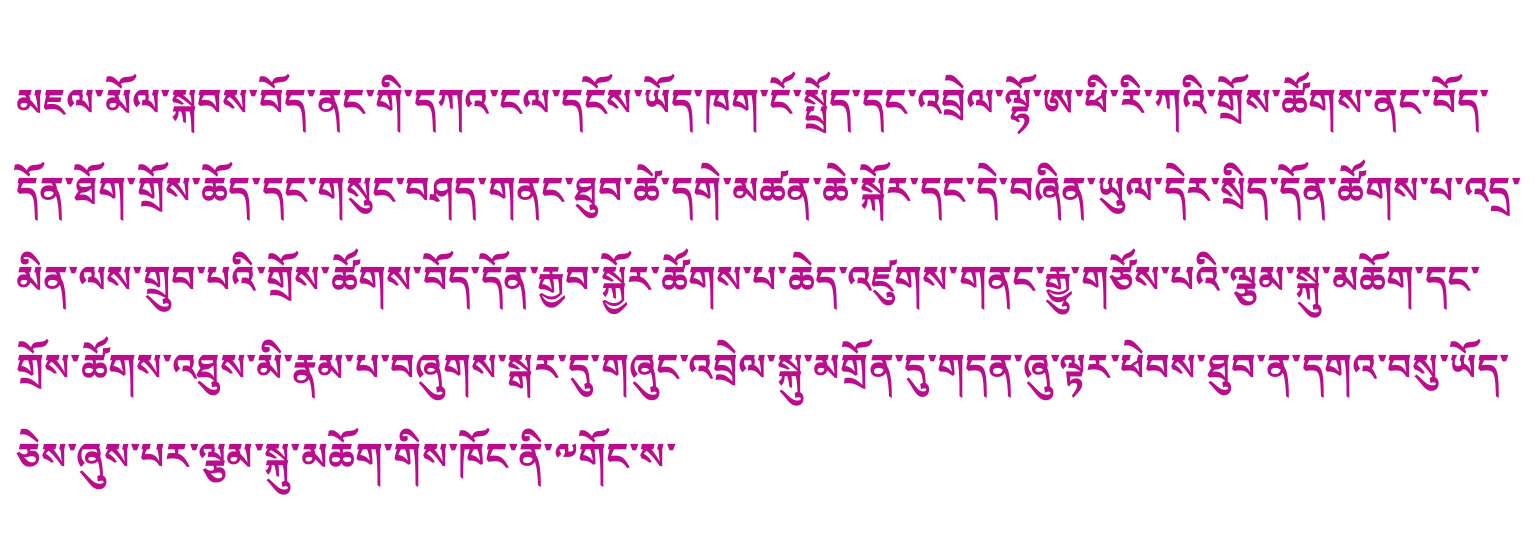མཇལ་མོལ་སྐབས་བོད་ནང་གི་དཀའ་ངལ་དངོས་ཡོད་ཁག་ངོ་སྤྲོད་དང་འབྲེལ་ལྷོ་ཨ་ཕི་རི་ཀའི་གྲོས་ཚོགས་ནང་བོད་དོན་ཐོག་གྲོས་ཆོད་དང་གསུང་བཤད་གནང་ཐུབ་ཚེ་དགེ་མཚན་ཆེ་སྐོར་དང་དེ་བཞིན་ཡུལ་དེར་སྲིད་དོན་ཚོགས་པ་འདྲ་མིན་ལས་གྲུབ་པའི་གྲོས་ཚོགས་བོད་དོན་རྒྱབ་སྐྱོར་ཚོགས་པ་ཆེད་འཛུགས་གནང་རྒྱུ་གཙོས་པའི་ལྕམ་སྐུ་མཆོག་དང་གྲོས་ཚོགས་འཐུས་མི་རྣམ་པ་བཞུགས་སྒར་དུ་གཞུང་འབྲེལ་སྐུ་མགྲོན་དུ་གདན་ཞུ་ལྟར་ཕེབས་ཐུབ་ན་དགའ་བསུ་ཡོད་ཅེས་ཞུས་པར་ལྕམ་སྐུ་མཆོག་གིས་ཁོང་ནི་༸གོང་ས་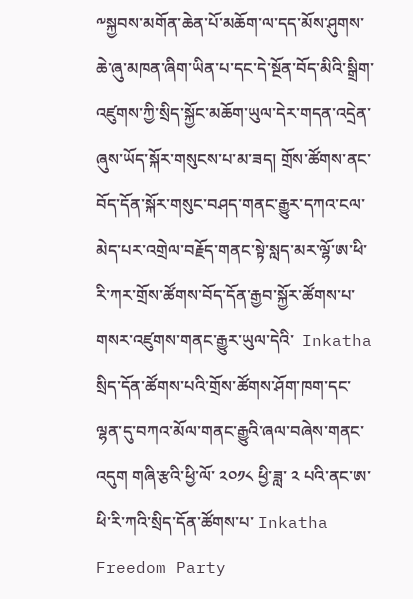༸སྐྱབས་མགོན་ཆེན་པོ་མཆོག་ལ་དད་མོས་ཤུགས་ཆེ་ཞུ་མཁན་ཞིག་ཡིན་པ་དང་དེ་སྔོན་བོད་མིའི་སྒྲིག་འཛུགས་ཀྱི་སྲིད་སྐྱོང་མཆོག་ཡུལ་དེར་གདན་འདྲེན་ཞུས་ཡོད་སྐོར་གསུངས་པ་མ་ཟད། གྲོས་ཚོགས་ནང་བོད་དོན་སྐོར་གསུང་བཤད་གནང་རྒྱུར་དཀའ་ངལ་མེད་པར་འགྲེལ་བརྗོད་གནང་སྟེ་སླད་མར་ལྷོ་ཨ་ཕི་རི་ཀར་གྲོས་ཚོགས་བོད་དོན་རྒྱབ་སྐྱོར་ཚོགས་པ་གསར་འཛུགས་གནང་རྒྱུར་ཡུལ་དེའི་  Inkatha སྲིད་དོན་ཚོགས་པའི་གྲོས་ཚོགས་ཤོག་ཁག་དང་ལྷན་དུ་བཀའ་མོལ་གནང་རྒྱུའི་ཞལ་བཞེས་གནང་འདུག གཞི་རྩའི་ཕྱི་ལོ་ ༢༠༡༨ ཕྱི་ཟླ་ ༢ པའི་ནང་ཨ་ཕི་རི་ཀའི་སྲིད་དོན་ཚོགས་པ་ Inkatha Freedom Party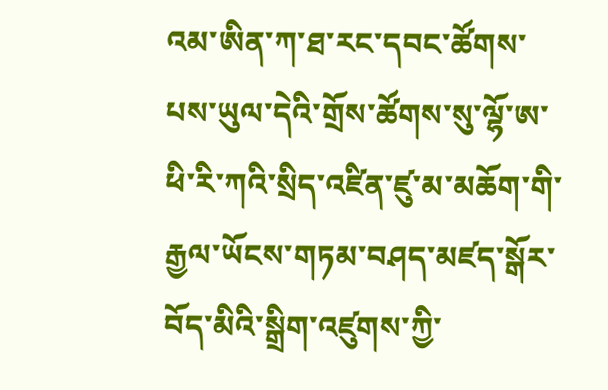འམ་ཨིན་ཀ་ཐ་རང་དབང་ཚོགས་པས་ཡུལ་དེའི་གྲོས་ཚོགས་སུ་ལྷོ་ཨ་ཕི་རི་ཀའི་སྲིད་འཛིན་ཛུ་མ་མཆོག་གི་རྒྱལ་ཡོངས་གཏམ་བཤད་མཛད་སྒོར་བོད་མིའི་སྒྲིག་འཛུགས་ཀྱི་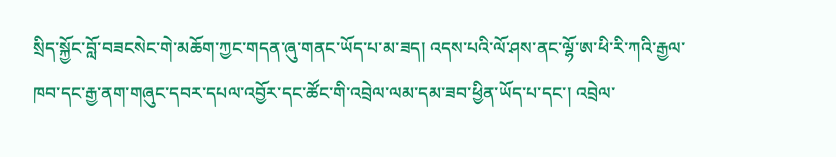སྲིད་སྐྱོང་བློ་བཟངསེང་གེ་མཆོག་ཀྱང་གདན་ཞུ་གནང་ཡོད་པ་མ་ཟད། འདས་པའི་ལོ་ཤས་ནང་ལྷོ་ཨ་ཕི་རི་ཀའི་རྒྱལ་ཁབ་དང་རྒྱ་ནག་གཞུང་དབར་དཔལ་འབྱོར་དང་ཚོང་གི་འབྲེལ་ལམ་དམ་ཟབ་ཕྱིན་ཡོད་པ་དང་། འབྲེལ་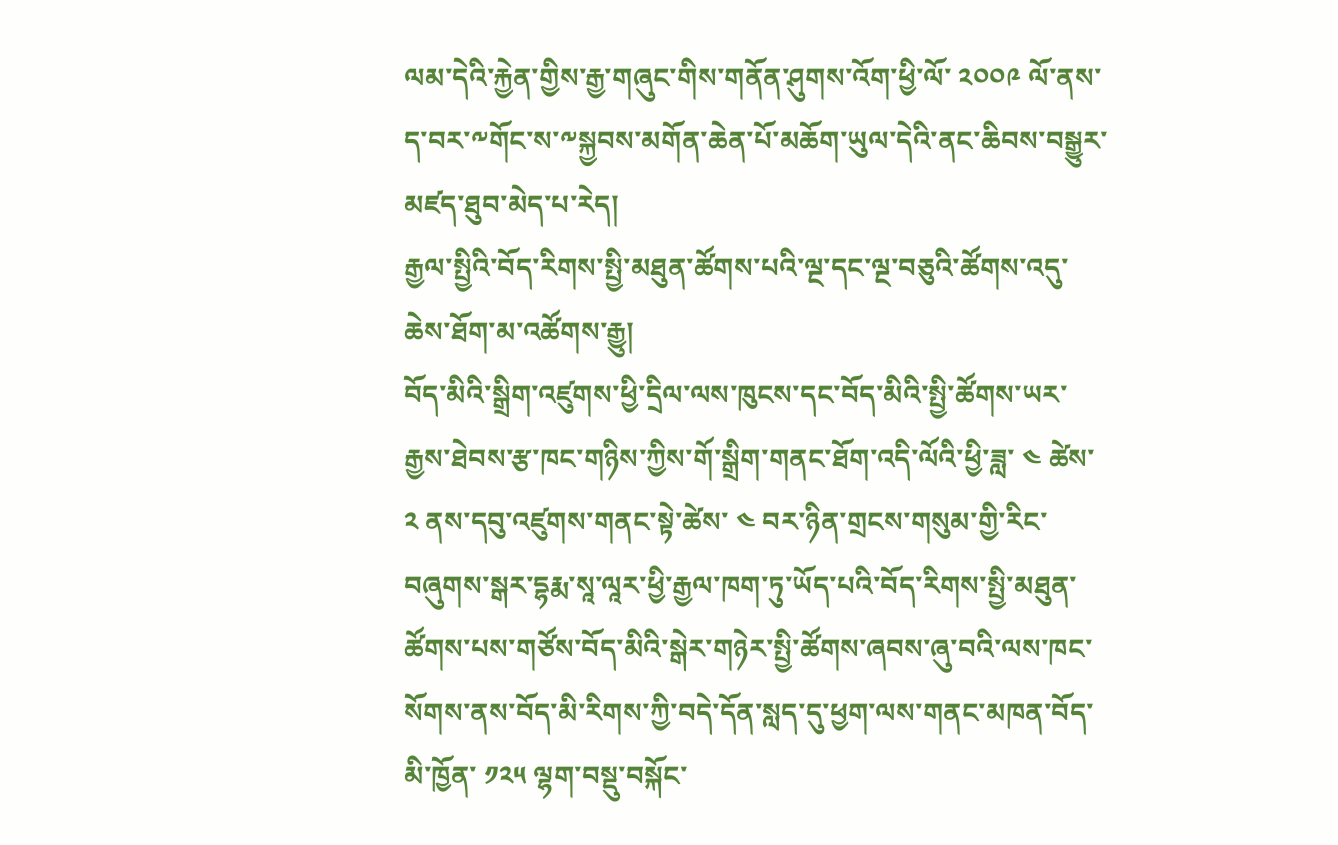ལམ་དེའི་རྐྱེན་གྱིས་རྒྱ་གཞུང་གིས་གནོན་ཤུགས་འོག་ཕྱི་ལོ་ ༢༠༠༩ ལོ་ནས་ད་བར་༸གོང་ས་༸སྐྱབས་མགོན་ཆེན་པོ་མཆོག་ཡུལ་དེའི་ནང་ཆིབས་བསྒྱུར་མཛད་ཐུབ་མེད་པ་རེད།
རྒྱལ་སྤྱིའི་བོད་རིགས་སྤྱི་མཐུན་ཚོགས་པའི་ལྔ་དང་ལྔ་བཅུའི་ཚོགས་འདུ་ཆེས་ཐོག་མ་འཚོགས་རྒྱུ།
བོད་མིའི་སྒྲིག་འཛུགས་ཕྱི་དྲིལ་ལས་ཁུངས་དང་བོད་མིའི་སྤྱི་ཚོགས་ཡར་རྒྱས་ཐེབས་རྩ་ཁང་གཉིས་ཀྱིས་གོ་སྒྲིག་གནང་ཐོག་འདི་ལོའི་ཕྱི་ཟླ་ ༤ ཚེས་ ༢ ནས་དབུ་འཛུགས་གནང་སྟེ་ཚེས་ ༤ བར་ཉིན་གྲངས་གསུམ་གྱི་རིང་བཞུགས་སྒར་དྷརྨ་སཱ་ལཱར་ཕྱི་རྒྱལ་ཁག་ཏུ་ཡོད་པའི་བོད་རིགས་སྤྱི་མཐུན་ཚོགས་པས་གཙོས་བོད་མིའི་སྒེར་གཉེར་སྤྱི་ཚོགས་ཞབས་ཞུ་བའི་ལས་ཁང་སོགས་ནས་བོད་མི་རིགས་ཀྱི་བདེ་དོན་སླད་དུ་ཕྱག་ལས་གནང་མཁན་བོད་མི་ཁྱོན་ ༡༢༥ ལྷག་བསྡུ་བསྐོང་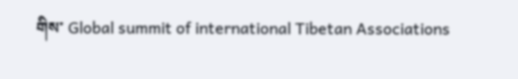གིས་ Global summit of international Tibetan Associations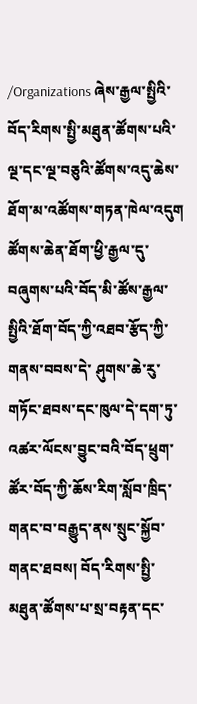/Organizations ཞེས་རྒྱལ་སྤྱིའི་བོད་རིགས་སྤྱི་མཐུན་ཚོགས་པའི་ལྔ་དང་ལྔ་བཅུའི་ཚོགས་འདུ་ཆེས་ཐོག་མ་འཚོགས་གཏན་ཁེལ་འདུག ཚོགས་ཆེན་ཐོག་ཕྱི་རྒྱལ་དུ་བཞུགས་པའི་བོད་མི་ཚོས་རྒྱལ་སྤྱིའི་ཐོག་བོད་ཀྱི་འཐབ་རྩོད་ཀྱི་གནས་བབས་དེ་ ཤུགས་ཆེ་རུ་གཏོང་ཐབས་དང་ཁུལ་དེ་དག་ཏུ་འཚར་ལོངས་བྱུང་བའི་བོད་ཕྲུག་ཚོར་བོད་ཀྱི་ཆོས་རིག་སློབ་ཁྲིད་གནང་བ་བརྒྱུད་ནས་སྲུང་སྐྱོབ་གནང་ཐབས། བོད་རིགས་སྤྱི་མཐུན་ཚོགས་པ་སྲ་བརྟན་དང་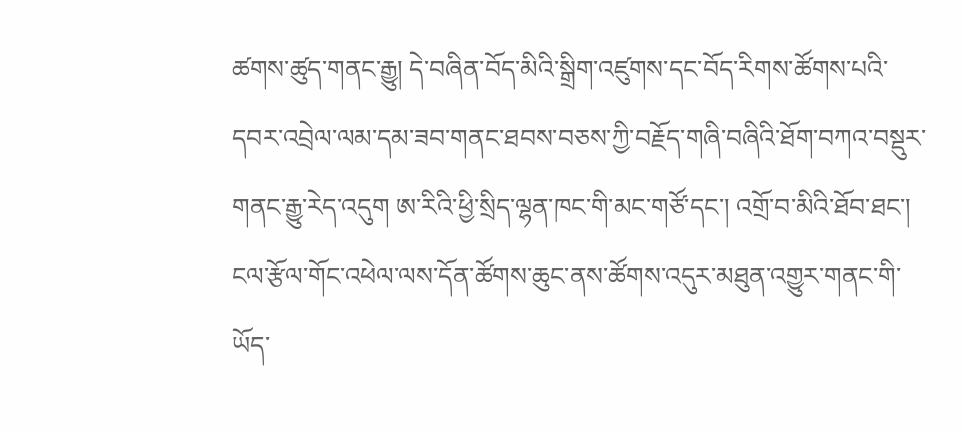ཚགས་ཚུད་གནང་རྒྱུ། དེ་བཞིན་བོད་མིའི་སྒྲིག་འཛུགས་དང་བོད་རིགས་ཚོགས་པའི་དབར་འབྲེལ་ལམ་དམ་ཟབ་གནང་ཐབས་བཅས་ཀྱི་བརྗོད་གཞི་བཞིའི་ཐོག་བཀའ་བསྡུར་གནང་རྒྱུ་རེད་འདུག ཨ་རིའི་ཕྱི་སྲིད་ལྷན་ཁང་གི་མང་གཙོ་དང་། འགྲོ་བ་མིའི་ཐོབ་ཐང་། ངལ་རྩོལ་གོང་འཕེལ་ལས་དོན་ཚོགས་ཆུང་ནས་ཚོགས་འདུར་མཐུན་འགྱུར་གནང་གི་ཡོད་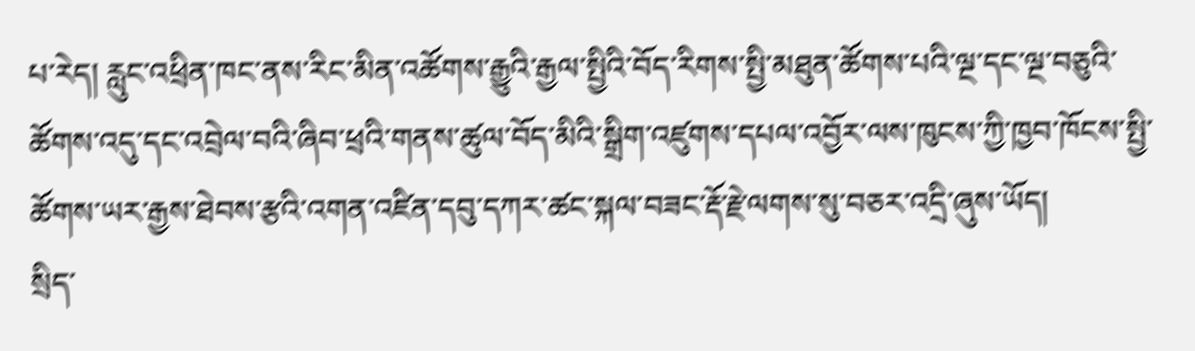པ་རེད། རླུང་འཕྲིན་ཁང་ནས་རིང་མིན་འཚོགས་རྒྱུའི་རྒྱལ་སྤྱིའི་བོད་རིགས་སྤྱི་མཐུན་ཚོགས་པའི་ལྔ་དང་ལྔ་བཅུའི་ཚོགས་འདུ་དང་འབྲེལ་བའི་ཞིབ་ཕྲའི་གནས་ཚུལ་བོད་མིའི་སྒྲིག་འཛུགས་དཔལ་འབྱོར་ལས་ཁུངས་ཀྱི་ཁྱབ་ཁོངས་སྤྱི་ཚོགས་ཡར་རྒྱས་ཐེབས་རྩའི་འགན་འཛིན་དབུ་དཀར་ཚང་སྐལ་བཟང་རྡོ་རྗེ་ལགས་སུ་བཅར་འདྲི་ཞུས་ཡོད།
སྲིད་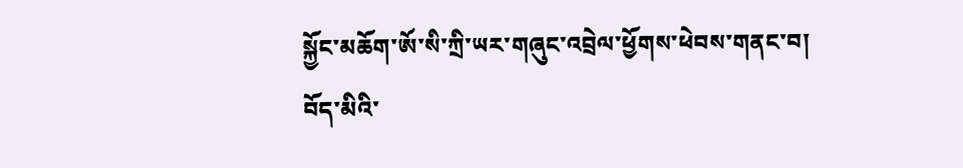སྐྱོང་མཆོག་ཨོ་སི་ཀྲི་ཡར་གཞུང་འབྲེལ་ཕྱོགས་ཕེབས་གནང་བ།
བོད་མིའི་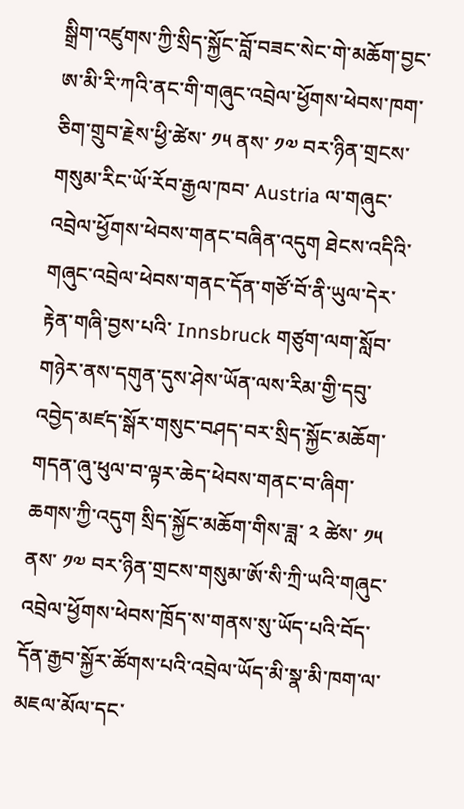སྒྲིག་འཛུགས་ཀྱི་སྲིད་སྐྱོང་བློ་བཟང་སེང་གེ་མཆོག་བྱང་ཨ་མི་རི་ཀའི་ནང་གི་གཞུང་འབྲེལ་ཕྱོགས་ཕེབས་ཁག་ཅིག་གྲུབ་རྗེས་ཕྱི་ཚེས་ ༡༥ ནས་ ༡༧ བར་ཉིན་གྲངས་གསུམ་རིང་ཡོ་རོབ་རྒྱལ་ཁབ་ Austria ལ་གཞུང་འབྲེལ་ཕྱོགས་ཕེབས་གནང་བཞིན་འདུག ཐེངས་འདིའི་གཞུང་འབྲེལ་ཕེབས་གནང་དོན་གཙོ་བོ་ནི་ཡུལ་དེར་རྟེན་གཞི་བྱས་པའི་ Innsbruck གཙུག་ལག་སློབ་གཉེར་ནས་དགུན་དུས་ཤེས་ཡོན་ལས་རིམ་གྱི་དབུ་འབྱེད་མཛད་སྒོར་གསུང་བཤད་བར་སྲིད་སྐྱོང་མཆོག་གདན་ཞུ་ཕུལ་བ་ལྟར་ཆེད་ཕེབས་གནང་བ་ཞིག་ཆགས་ཀྱི་འདུག སྲིད་སྐྱོང་མཆོག་གིས་ཟླ་ ༢ ཚེས་ ༡༥ ནས་ ༡༧ བར་ཉིན་གྲངས་གསུམ་ཨོ་སི་ཀྲི་ཡའི་གཞུང་འབྲེལ་ཕྱོགས་ཕེབས་ཁྲོད་ས་གནས་སུ་ཡོད་པའི་བོད་དོན་རྒྱབ་སྐྱོར་ཚོགས་པའི་འབྲེལ་ཡོད་མི་སྣ་མི་ཁག་ལ་མཇལ་མོལ་དང་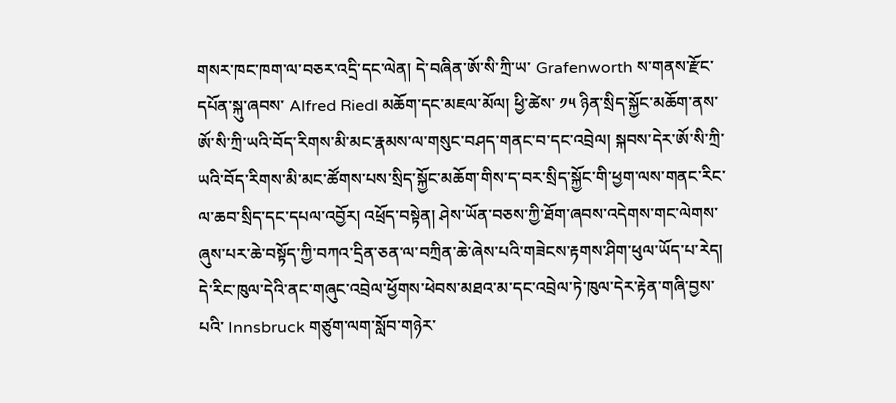གསར་ཁང་ཁག་ལ་བཅར་འདྲི་དང་ལེན། དེ་བཞིན་ཨོ་སི་ཀྲི་ཡ་ Grafenworth ས་གནས་རྫོང་དཔོན་སྐུ་ཞབས་ Alfred Riedl མཆོག་དང་མཇལ་མོལ། ཕྱི་ཚེས་ ༡༥ ཉིན་སྲིད་སྐྱོང་མཆོག་ནས་ཨོ་སི་ཀྲི་ཡའི་བོད་རིགས་མི་མང་རྣམས་ལ་གསུང་བཤད་གནང་བ་དང་འབྲེལ། སྐབས་དེར་ཨོ་སི་ཀྲི་ཡའི་བོད་རིགས་མི་མང་ཚོགས་པས་སྲིད་སྐྱོང་མཆོག་གིས་ད་བར་སྲིད་སྐྱོང་གི་ཕྱག་ལས་གནང་རིང་ལ་ཆབ་སྲིད་དང་དཔལ་འབྱོར། འཕྲོད་བསྟེན། ཤེས་ཡོན་བཅས་ཀྱི་ཐོག་ཞབས་འདེགས་གང་ལེགས་ཞུས་པར་ཆེ་བསྟོད་ཀྱི་བཀའ་དྲིན་ཅན་ལ་བཀྲིན་ཆེ་ཞེས་པའི་གཟེངས་རྟགས་ཤིག་ཕུལ་ཡོད་པ་རེད། དེ་རིང་ཁུལ་དེའི་ནང་གཞུང་འབྲེལ་ཕྱོགས་ཕེབས་མཐའ་མ་དང་འབྲེལ་ཏེ་ཁུལ་དེར་རྟེན་གཞི་བྱས་པའི་ Innsbruck གཙུག་ལག་སློབ་གཉེར་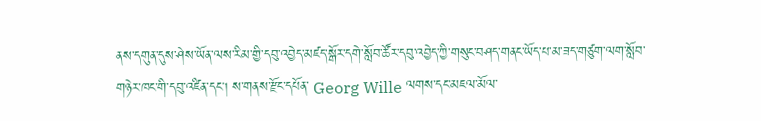ནས་དགུན་དུས་ཤེས་ཡོན་ལས་རིམ་གྱི་དབུ་འབྱེད་མཛད་སྒོར་དགེ་སློབ་ཚོར་དབུ་འབྱེད་ཀྱི་གསུང་བཤད་གནང་ཡོད་པ་མ་ཟད་གཙུག་ལག་སློབ་གཉེར་ཁང་གི་དབུ་འཛིན་དང། ས་གནས་རྫོང་དཔོན་ Georg Wille ལགས་དང་མཇལ་མོལ་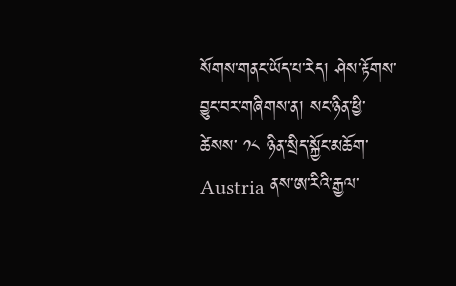སོགས་གནང་ཡོད་པ་རེད། ཤེས་རྟོགས་བྱུང་བར་གཞིགས་ན། སང་ཉིན་ཕྱི་ཚེསས་ ༡༨ ཉིན་སྲིད་སྐྱོང་མཆོག་ Austria ནས་ཨ་རིའི་རྒྱལ་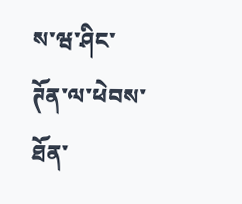ས་ཝ་ཤིང་ཊོན་ལ་ཕེབས་ཐོན་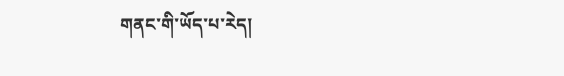གནང་གི་ཡོད་པ་རེད།